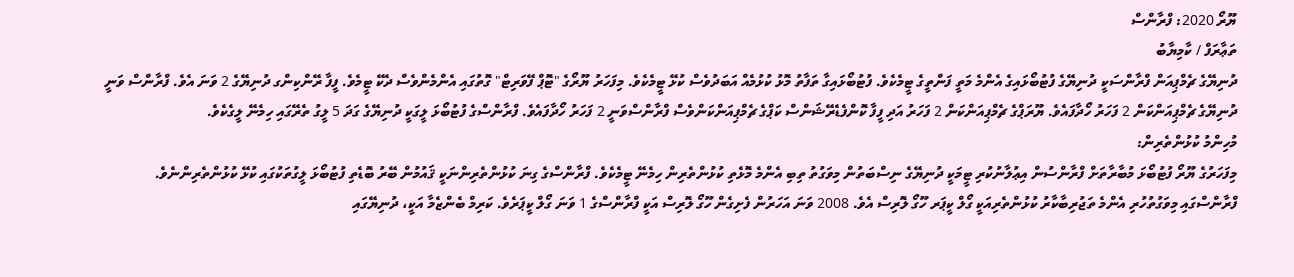ޔޫރޯ 2020: ފްރާންސް
ތަޢާރަފް / ކާމިޔާބު
ދުނިޔޭގެ ޗެމްޕިއަން ފްރާންސަކީ ދުނިޔޭގެ ފުޓުބޯޅައިގެ އެންމެ މަތީ ފަންތީގެ ޓީމެކެވެ. ފުޓުބޯޅައިގާ ތަފާތު މޮޅު ކުޅުމެއް އަބަދުވެސް ކުޅޭ ޓީމެކެވެ. މިފަހަރު ޔޫރޯގެ "ޓޮޕް ފޭވަރިޓް" ގޮތުގައި އެންމެންވެސް ދެކޭ ޓީމެވެ. ފީފާ ރޭންކިންގ ދުނިޔޭގެ 2 ވަނަ އެވެ. ފްރާންސް ވަނީ ދުނިޔޭގެ ޗެމްޕިއަންކަން 2 ފަހަރު ހޯދާފައެވެ. ޔޫރަޕްގެ ޗެމްޕިއަންކަން 2 ފަހަރު އަދި ފީފާ ކޮންފެޑެރޭޝަންސް ކަޕްގެ ޗެމްޕިއަންކަންވެސް ފްރާންސްވަނީ 2 ފަހަރު ހޯދާފައެވެ. ފްރާންސްގެ ފުޓުބޯޅަ ލީގަކީ ދުނިޔޭގެ ގަދަ 5 ލީގު ތެރޭގައި ހިމެނޭ ލީގެކެވެ.
މުހިންމު ކުޅުންތެރިން:
މިފަހަރުގެ ޔޫރޯ ފުޓުބޯޅަ މުބާރާތަށް ފްރާންސުން އިޢުލާނުކުރި ޓީމަކީ ދުނިޔޭގެ ނިސްބަތުން މިވަގުތު ތިބި އެންމެ މޮޅެތި ކުޅުންތެރިން ހިމެނޭ ޓީމެކެވެ. ފްރާންސްގެ ގިނަ ކުޅުންތެރިންނަކީ ޤައުމުން ބޭރު ބޮޑެތި ފުޓުބޯޅަ ލީގުތަކުގައި ކުޅޭ ކުޅުންތެރިންނެވެ. ފްރާންސްގައި މިވަގުތުހުރި އެންމެ ތަޖުރިބާކާރު ކުޅުންތެރިއަކީ ގޯލް ކީޕަރ ހޫގޯ ލޮރިސް އެވެ. 2008 ވަނަ އަހަރުން ފެށިގެން ހޫގޯ ލޮރިސް އަކީ ފްރާންސްގެ 1 ވަނަ ގޯލް ކީޕަރެވެ. ކަރިމް ބެންޒެމާ އަކީ، ދުނިޔޭގައި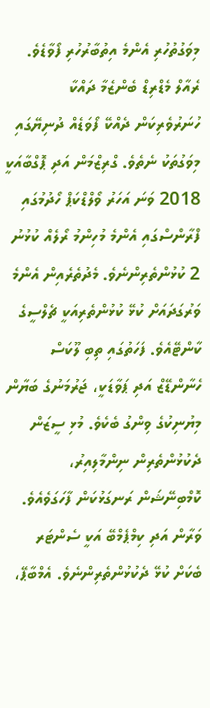މިވަގުތުހުރި އެންމެ އިތުބާރުހުރި ފޯވާޑެވެ. ރެއާލް މެޑްރިޑް ބެންޒެމާ ދައްކާ ހުނަރުވެރިކަން ދެއްކޭ ފޯވަޑެއް ދުނިޔޭގައި މިވަގުތަކު ނެތެވެ. ގްރިޒްމަން އަދި ޕޮގްބާއަކީ 2018 ވަނަ އަހަރު ވޯލްޑްކަޕް ހޯދުމުގައި ފްރާންސްގައި އެންމެ މުހިންމު ރޯލެއް ކުޅުނު 2 ކުޅުންތެރިންނެވެ. މެދުތެރެއިން އެންމެ ވަރުގަދައަށް ކުޅޭ ކުޅުންތެރިއަކީ ޗެލްސީގެ ކާންޓޭއެވެ. ފަހަތުގައި ތިބި ލޫކަސް ހެނާންޑޭޒް އަދި ޕަވާޑަކީ، ޖަރުމަނުގެ ބަޔާން މިޔުނިކުގެ ވިންގު ބެކެވެ. މުޅި ސީޒަން ދެކުޅުންތެރިން ނިންމާލިއިރު، ކޮމްބިނޭޝަން ރަނގަޅުކަން ފާހަގަވެއެވެ. ވަރާން އަދި ކިމްޕެމްބޭ އަކީ ސެންޓަރ ބެކަށް ކުޅޭ ދެކުޅުންތެރިންނެވެ. އެމްބާޕޭ،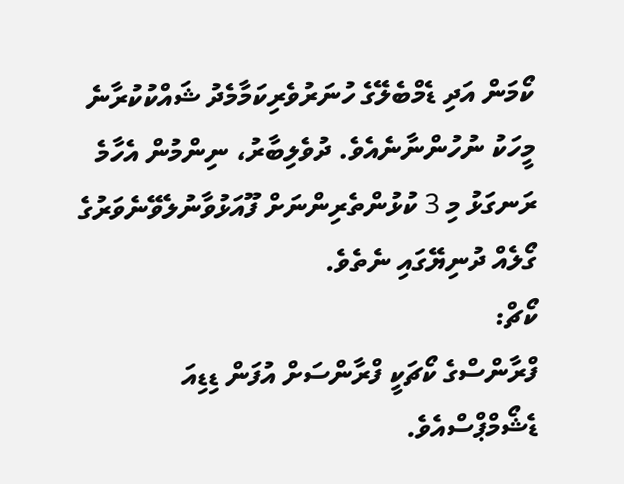ކޯމަން އަދި ޑެމްބެލޭގެ ހުނަރުވެރިކަމާމެދު ޝައްކުކުރާނެ މީހަކު ނުހުންނާނެއެވެ. ދުވެލިބާރު، ނިންމުން އެހާމެ ރަނގަޅު މި 3 ކުޅުންތެރިންނަށް ފޫއަޅުވާނުލެވޭނެވަރުގެ ގޯލެއް ދުނިޔޭގައި ނެތެވެ.
ކޯޗް:
ފްރާންސްގެ ކޯޗަކީ ފްރާންސަށް އުފަން ޑިޑިއަ ޑެޝޯމްޕްސްއެވެ.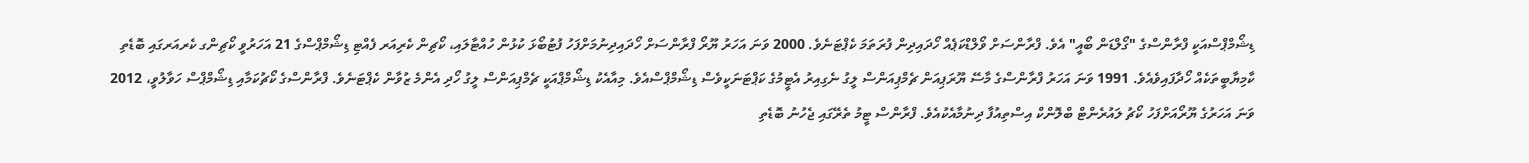ޑިޝޯމްޕްސްއަކީ ފްރާންސްގެ "ގޯލްޑަން ބޯއީ" އެވެ. ފްރާންސަށް ވޯލްޑްކަޕެއް ހޯދައިދިން ފުރަތަމަ ކެޕްޓަނެވެ. 2000 ވަނަ އަހަރު ޔޫރޯ ފްރާންސަށް ހޯދައިދިނުމަށްފަހު ފުޓުބޯޅަ ކުޅުން ހުއްޓާލައި، ކޯޗިން ކެރިއަރ ފެއްޓި ޑިޝޯމްޕްސްގެ 21 އަހަރުވީ ކޯޗިންގ ކެރއަރގައި ބޮޑެތި ކާމިޔާބީތަކެއް ހޯދާފައިވެއެވެ. 1991 ވަނަ އަހަރު ފްރާންސްގެ މާސޭ ޔޫރަޕިއަން ޗެމްޕިއަންސް ލީގު ނެގިއިރު އެޓީމުގެ ކަޕްޓަނަކީވެސް ޑިޝޯމްޕްސްއެވެ. މިއާއެކު ޑިޝޯމްޕްއަކީ ޗެމްޕިއަންސް ލީގު ހޯދި އެންމެ ޒުވާން ކެޕްޓަނެވެ. ފްރާންސްގެ ކޯޗުކަމާއި ޑިޝޯމްޕްސް ހަވާލުވީ، 2012 ވަނަ އަހަރުގެ ޔޫރޯއަށްފަހު ކޯޗު ލައުރެންޓް ބްލޮންކް އިސްތިއުފާ ދިނުމާއެކުއެވެ. ފްރާންސް ޓީމު ތެރޭގައި ޖެހުނު ބޮޑެތި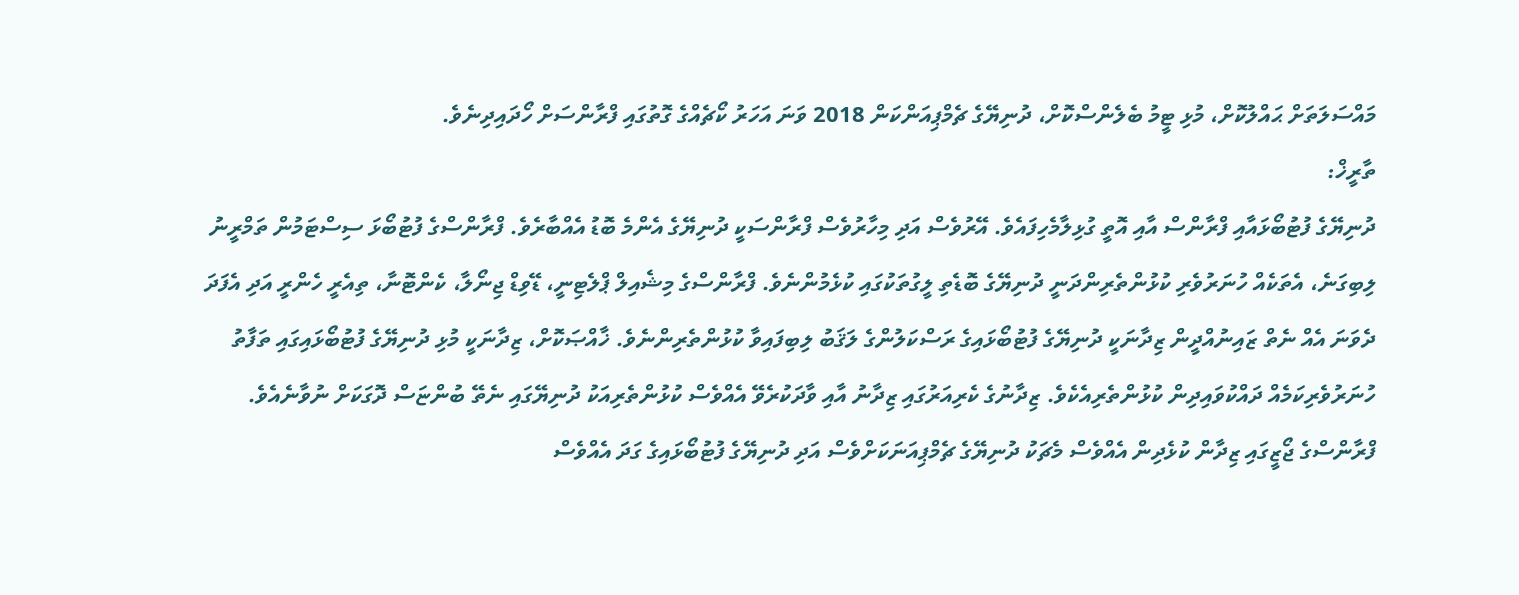މައްސަލަތަށް ޙައްލުކޮށް، މުޅި ޓީމު ބެލެންސްކޮށް، ދުނިޔޭގެ ޗެމްޕިއަންކަން 2018 ވަނަ އަހަރު ކޯޗެއްގެ ގޮތުގައި ފްރާންސަށް ހޯދައިދިނެވެ.
ތާރީޚް:
ދުނިޔޭގެ ފުޓުބޯޅައާއި ފްރާންސް އާއި އޮތީ ގުޅިލާމެހިފައެވެ. އޭރުވެސް އަދި މިހާރުވެސް ފްރާންސަކީ ދުނިޔޭގެ އެންމެ ބޮޑު އެއްބާރެވެ. ފްރާންސްގެ ފުޓުބޯޅަ ސިސްޓަމުން ތަމްރީނު ލިބިގަނެ، އެތަކެއް ހުނަރުވެރި ކުޅުންތެރިންދަނީ ދުނިޔޭގެ ބޮޑެތި ލީގުތަކުގައި ކުޅެމުންނެވެ. ފްރާންސްގެ މިޝެއިލް ޕްލެޓިނީ، ޑޭވިޑް ޖިނޯލާ، ކެންޓޮނާ، ތިއެރީ ހެންރީ އަދި އެފަދަ ދެވަނަ އެއް ނެތް ޒައިނުއްދީން ޒިދާނަކީ ދުނިޔޭގެ ފުޓުބޯޅައިގެ ރަސްކަލުންގެ ލަޤަބު ލިބިފައިވާ ކުޅުންތެރިންނެވެ. ޚާއްޞަކޮށް، ޒިދާނަކީ މުޅި ދުނިޔޭގެ ފުޓުބޯޅައިގައި ތަފާތު ހުނަރުވެރިކަމެއް ދައްކުވައިދިން ކުޅުންތެރިއެކެވެ. ޒިދާނުގެ ކެރިއަރުގައި ޒިދާނު އާއި ވާދަކުރެވޭ އެއްވެސް ކުޅުންތެރިއަކު ދުނިޔޭގައި ނެތޭ ބުންޏަސް ދޮގަކަށް ނުވާނެއެވެ. ފްރާންސްގެ ޖޯޒީގައި ޒިދާން ކުޅެދިން އެއްވެސް މެޗަކު ދުނިޔޭގެ ޗެމްޕިއަނަކަށްވެސް އަދި ދުނިޔޭގެ ފުޓުބޯޅައިގެ ގަދަ އެއްވެސް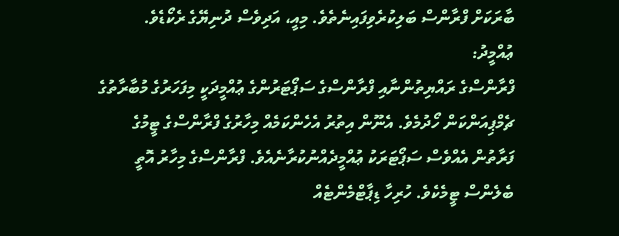ބާރަކަށް ފްރާންސް ބަލިކުރެވިފައިނެތެވެ. މިއީ، އަދިވެސް ދުނިޔޭގެ ރެކޯޑެވެ.
ޢުއްމީދު:
ފްރާންސްގެ ރައްޔިތުންނާއި ފްރާންސްގެ ސަޕޯޓަރުންގެ ޢުއްމީދަކީ މިފަހަރުގެ މުބާރާތުގެ ޗެމްޕިއަންކަން ހޯދުމެވެ. އެނޫން އިތުރު އެހެންކަމެއް މިހާރުގެ ފްރާންސްގެ ޓީމުގެ ފަރާތުން އެއްވެސް ސަޕޯޓަރަކު ޢުއްމީދެއްނުކުރާނެއެވެ. ފްރާންސްގެ މިހާރު އޮތީ ބެލެންސް ޓީމެކެވެ. ހުރިހާ ޑިޕާޓްމެންޓެއް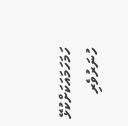ހަމަހަމައަކަށްކުޅޭ ހުނަރުވެރި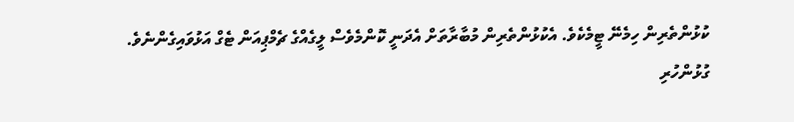ކުޅުންތެރިން ހިމެނޭ ޓީމެކެވެ. އެކުޅުންތެރިން މުބާރާތަށް އެދަނީ ކޮންމެވެސް ލީގެއްގެ ޗެމްޕިއަން ޓެގް އަޅުވައިގެންނެވެ.
ގުޅުންހުރި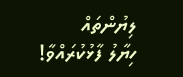ލިޔުންތައް
ހިޔާލު ފާޅުކުރައްވާ!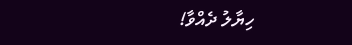ހިޔާލު ދެއްވާ!